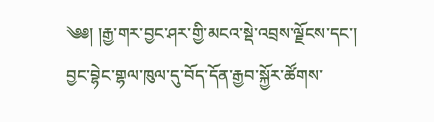༄༅། །རྒྱ་གར་བྱང་ཤར་གྱི་མངའ་སྡེ་འབྲས་ལྗོངས་དང་། བྱང་བྷེང་གྷལ་ཁུལ་དུ་བོད་དོན་རྒྱབ་སྐྱོར་ཚོགས་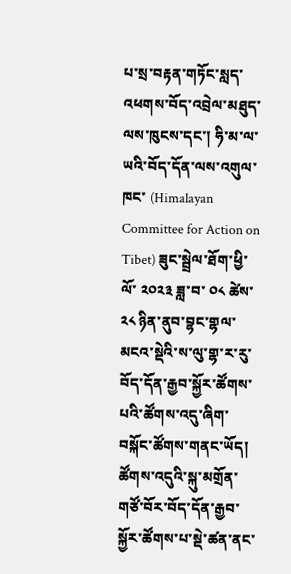པ་སྲ་བརྟན་གཏོང་སླད་འཕགས་བོད་འབྲེལ་མཐུད་ལས་ཁུངས་དང་། ཧི་མ་ལ་ཡའི་བོད་དོན་ལས་འགུལ་ཁང་ (Himalayan Committee for Action on Tibet) ཟུང་སྦྲེལ་ཐོག་ཕྱི་ལོ་ ༢༠༢༣ ཟླ་བ་ ༠༨ ཚེས་ ༢༨ ཉིན་ནུབ་བྷང་གྷལ་མངའ་སྡེའི་ས་ལུ་གྷ་ར་རུ་བོད་དོན་རྒྱབ་སྐྱོར་ཚོགས་པའི་ཚོགས་འདུ་ཞིག་བསྐོང་ཚོགས་གནང་ཡོད།
ཚོགས་འདུའི་སྐུ་མགྲོན་གཙོ་བོར་བོད་དོན་རྒྱབ་སྐྱོར་ཚོགས་པ་སྡེ་ཚན་ནང་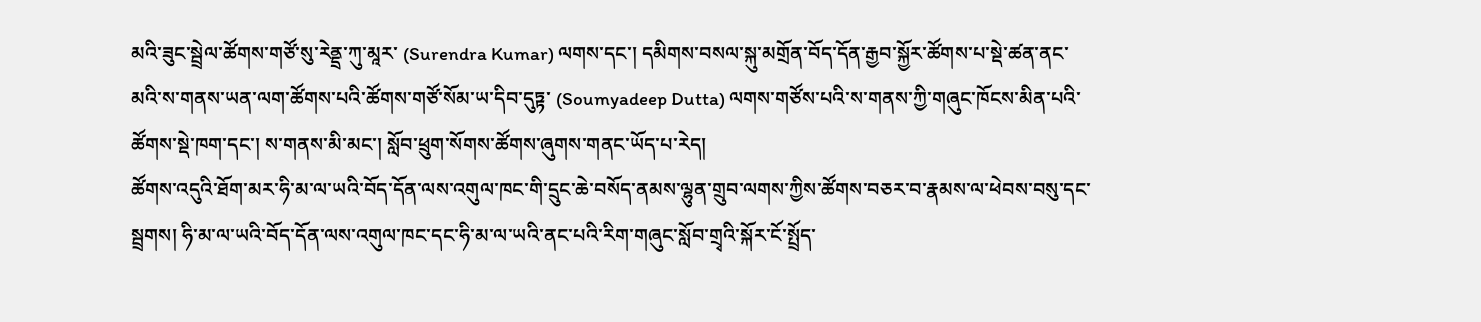མའི་ཟུང་སྦྲེལ་ཚོགས་གཙོ་སུ་རེནྡྲ་ཀུ་མཱར་ (Surendra Kumar) ལགས་དང་། དམིགས་བསལ་སྐུ་མགྲོན་བོད་དོན་རྒྱབ་སྐྱོར་ཚོགས་པ་སྡེ་ཚན་ནང་མའི་ས་གནས་ཡན་ལག་ཚོགས་པའི་ཚོགས་གཙོ་སོམ་ཡ་དིབ་དུཏྟ་ (Soumyadeep Dutta) ལགས་གཙོས་པའི་ས་གནས་ཀྱི་གཞུང་ཁོངས་མིན་པའི་ཚོགས་སྡེ་ཁག་དང་། ས་གནས་མི་མང་། སློབ་ཕྲུག་སོགས་ཚོགས་ཞུགས་གནང་ཡོད་པ་རེད།
ཚོགས་འདུའི་ཐོག་མར་ཧི་མ་ལ་ཡའི་བོད་དོན་ལས་འགུལ་ཁང་གི་དྲུང་ཆེ་བསོད་ནམས་ལྷུན་གྲུབ་ལགས་ཀྱིས་ཚོགས་བཅར་བ་རྣམས་ལ་ཕེབས་བསུ་དང་སྦྲགས། ཧི་མ་ལ་ཡའི་བོད་དོན་ལས་འགུལ་ཁང་དང་ཧི་མ་ལ་ཡའི་ནང་པའི་རིག་གཞུང་སློབ་གྲྭའི་སྐོར་ངོ་སྤྲོད་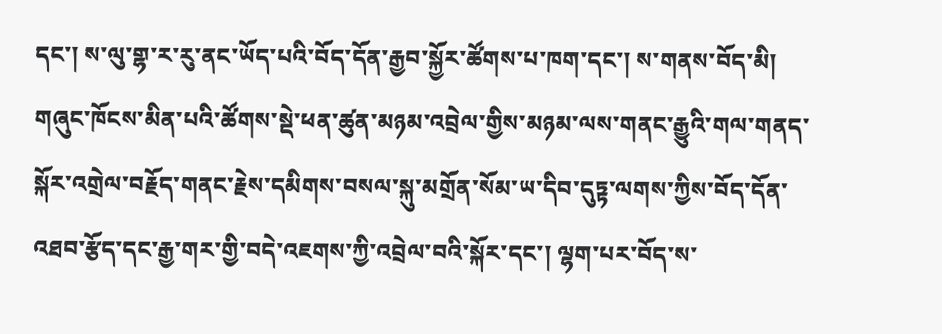དང་། ས་ལུ་གྷ་ར་རུ་ནང་ཡོད་པའི་བོད་དོན་རྒྱབ་སྐྱོར་ཚོགས་པ་ཁག་དང་། ས་གནས་བོད་མི། གཞུང་ཁོངས་མིན་པའི་ཚོགས་སྡེ་ཕན་ཚུན་མཉམ་འབྲེལ་གྱིས་མཉམ་ལས་གནང་རྒྱུའི་གལ་གནད་སྐོར་འགྲེལ་བརྗོད་གནང་རྗེས་དམིགས་བསལ་སྐུ་མགྲོན་སོམ་ཡ་དིབ་དུཏྟ་ལགས་ཀྱིས་བོད་དོན་འཐབ་རྩོད་དང་རྒྱ་གར་གྱི་བདེ་འཇགས་ཀྱི་འབྲེལ་བའི་སྐོར་དང་། ལྷག་པར་བོད་ས་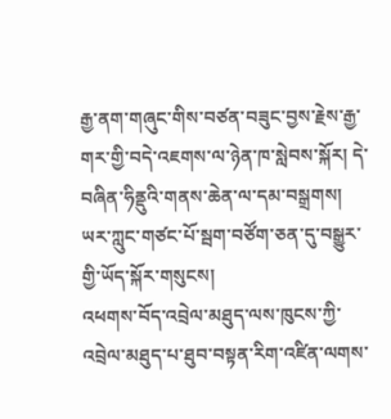རྒྱ་ནག་གཞུང་གིས་བཙན་བཟུང་བྱས་རྗེས་རྒྱ་གར་གྱི་བདེ་འཇགས་ལ་ཉེན་ཁ་སླེབས་སྐོར། དེ་བཞིན་ཧིནྡུའི་གནས་ཆེན་ལ་དམ་བསྒྲགས། ཡར་ཀླུང་གཙང་པོ་སྦག་བཙོག་ཅན་དུ་བསྒྱུར་གྱི་ཡོད་སྐོར་གསུངས།
འཕགས་བོད་འབྲེལ་མཐུད་ལས་ཁུངས་ཀྱི་འབྲེལ་མཐུད་པ་ཐུབ་བསྟན་རིག་འཛིན་ལགས་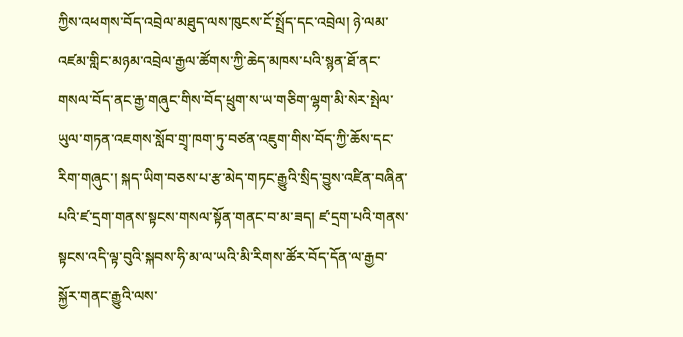ཀྱིས་འཕགས་བོད་འབྲེལ་མཐུད་ལས་ཁུངས་ངོ་སྤྲོད་དང་འབྲེལ། ཉེ་ལམ་འཛམ་གླིང་མཉམ་འབྲེལ་རྒྱལ་ཚོགས་ཀྱི་ཆེད་མཁས་པའི་སྙན་ཐོ་ནང་གསལ་བོད་ནང་རྒྱ་གཞུང་གིས་བོད་ཕྲུག་ས་ཡ་གཅིག་ལྷག་མི་སེར་སྤེལ་ཡུལ་གཏན་འཇགས་སློབ་གྲྭ་ཁག་ཏུ་བཙན་འཇུག་གིས་བོད་ཀྱི་ཆོས་དང་རིག་གཞུང་། སྐད་ཡིག་བཅས་པ་རྩ་མེད་གཏང་རྒྱུའི་སྲིད་བྱུས་འཛིན་བཞིན་པའི་ཛ་དྲག་གནས་སྟངས་གསལ་སྟོན་གནང་བ་མ་ཟད། ཛ་དྲག་པའི་གནས་སྟངས་འདི་ལྟ་བུའི་སྐབས་ཧི་མ་ལ་ཡའི་མི་རིགས་ཚོར་བོད་དོན་ལ་རྒྱབ་སྐྱོར་གནང་རྒྱུའི་ལས་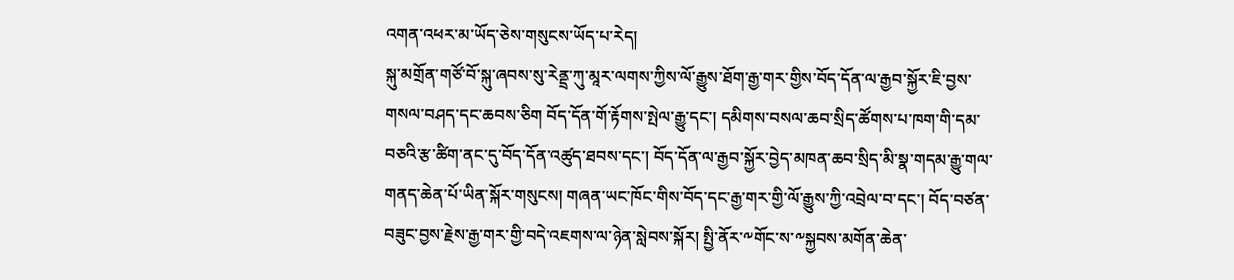འགན་འཕར་མ་ཡོད་ཅེས་གསུངས་ཡོད་པ་རེད།
སྐུ་མགྲོན་གཙོ་བོ་སྐུ་ཞབས་སུ་རེནྡྲ་ཀུ་མཱར་ལགས་ཀྱིས་ལོ་རྒྱུས་ཐོག་རྒྱ་གར་གྱིས་བོད་དོན་ལ་རྒྱབ་སྐྱོར་ཇི་བྱས་གསལ་བཤད་དང་ཆབས་ཅིག བོད་དོན་གོ་རྟོགས་སྤེལ་རྒྱུ་དང་། དམིགས་བསལ་ཆབ་སྲིད་ཚོགས་པ་ཁག་གི་དམ་བཅའི་རྩ་ཚིག་ནང་དུ་བོད་དོན་འཚུད་ཐབས་དང་། བོད་དོན་ལ་རྒྱབ་སྐྱོར་བྱེད་མཁན་ཆབ་སྲིད་མི་སྣ་གདམ་རྒྱུ་གལ་གནད་ཆེན་པོ་ཡིན་སྐོར་གསུངས། གཞན་ཡང་ཁོང་གིས་བོད་དང་རྒྱ་གར་གྱི་ལོ་རྒྱུས་ཀྱི་འབྲེལ་བ་དང་། བོད་བཙན་བཟུང་བྱས་རྗེས་རྒྱ་གར་གྱི་བདེ་འཇགས་ལ་ཉེན་སླེབས་སྐོར། སྤྱི་ནོར་༸གོང་ས་༸སྐྱབས་མགོན་ཆེན་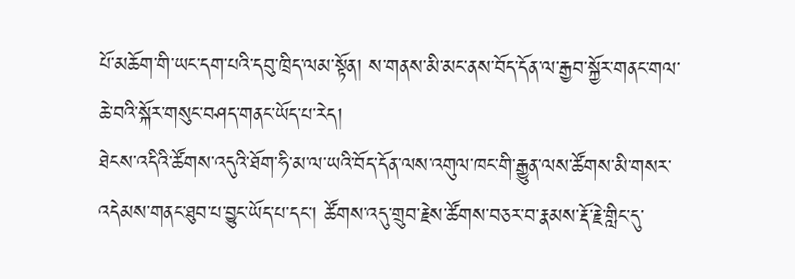པོ་མཆོག་གི་ཡང་དག་པའི་དབུ་ཁྲིད་ལམ་སྟོན། ས་གནས་མི་མང་ནས་བོད་དོན་ལ་རྒྱབ་སྐྱོར་གནང་གལ་ཆེ་བའི་སྐོར་གསུང་བཤད་གནང་ཡོད་པ་རེད།
ཐེངས་འདིའི་ཚོགས་འདུའི་ཐོག་ཧི་མ་ལ་ཡའི་བོད་དོན་ལས་འགུལ་ཁང་གི་རྒྱུན་ལས་ཚོགས་མི་གསར་འདེམས་གནང་ཐུབ་པ་བྱུང་ཡོད་པ་དང་། ཚོགས་འདུ་གྲུབ་རྗེས་ཚོགས་བཅར་བ་རྣམས་རྡོ་རྗེ་གླིང་དུ་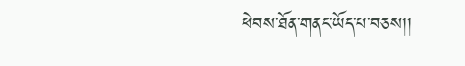ཕེབས་ཐོན་གནང་ཡོད་པ་བཅས།།